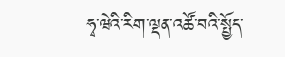ཧྭ་ཝེའི་རིག་ལྡན་འཚོ་བའི་སྤྱོད་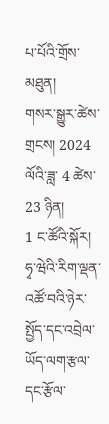པ་པོའི་གྲོས་མཐུན།
གསར་སྒྱུར་ཚེས་གྲངས། 2024 ལོའི་ཟླ་ 4 ཚེས་ 23 ཉིན།
1 ང་ཚོའི་སྐོར།
ཧྭ་ཝེའི་རིག་ལྡན་འཚོ་བའི་ཉེར་སྤྱོད་དང་འབྲེལ་ཡོད་ལག་རྩལ་དང་རྩོལ་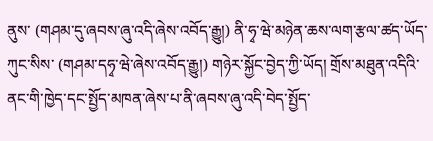ནུས་ (གཤམ་དུ་ཞབས་ཞུ་འདི་ཞེས་འབོད་རྒྱུ།) ནི་ཧྭ་ཝེ་མཉེན་ཆས་ལག་རྩལ་ཚད་ཡོད་ཀུང་སིས་ (གཤམ་དཧྭ་ཝེ་ཞེས་འབོད་རྒྱུ།) གཉེར་སྐྱོང་བྱེད་ཀྱི་ཡོད། གྲོས་མཐུན་འདིའི་ནང་གི་ཁྱེད་དང་སྤྱོད་མཁན་ཞེས་པ་ནི་ཞབས་ཞུ་འདི་བེད་སྤྱོད་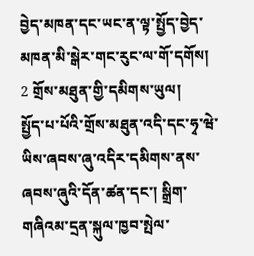བྱེད་མཁན་དང་ཡང་ན་ལྟ་སྤྱོད་བྱེད་མཁན་མི་སྒེར་གང་རུང་ལ་གོ་དགོས།
2 གྲོས་མཐུན་གྱི་དམིགས་ཡུལ།
སྤྱོད་པ་པོའི་གྲོས་མཐུན་འདི་དང་ཧྭ་ཝེ་ཡིས་ཞབས་ཞུ་འདིར་དམིགས་ནས་ཞབས་ཞུའི་དོན་ཚན་དང་། སྒྲིག་གཞིའམ་དྲན་སྐུལ་ཁྱབ་སྤེལ་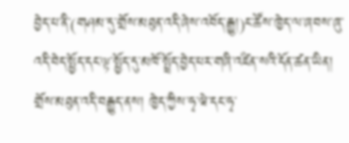བྱེད་པ་ནི་(གཤམ་དུ་གྲོས་མཐུན་འདི་ཞེས་འབོད་རྒྱུ།)ང་ཚོས་ཁྱེད་ལ་ཞབས་ཞུ་འདི་བེད་སྤྱོད་དང་ལྟ་སྤྱོད་དུ་མཁོ་སྤྲོད་བྱེད་པར་གཞི་འཛིན་སའི་དོན་ཚན་ཡིན། གྲོས་མཐུན་འདི་བརྒྱུད་ནས། ཁྱེད་ཀྱིས་ཧྭ་ཝེ་དང་ཧྭ་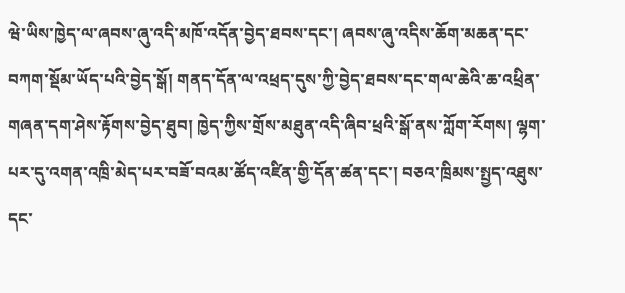ཝེ་ཡིས་ཁྱེད་ལ་ཞབས་ཞུ་འདི་མཁོ་འདོན་བྱེད་ཐབས་དང་། ཞབས་ཞུ་འདིས་ཆོག་མཆན་དང་བཀག་སྡོམ་ཡོད་པའི་བྱེད་སྒོ། གནད་དོན་ལ་འཕྲད་དུས་ཀྱི་བྱེད་ཐབས་དང་གལ་ཆེའི་ཆ་འཕྲིན་གཞན་དག་ཤེས་རྟོགས་བྱེད་ཐུབ། ཁྱེད་ཀྱིས་གྲོས་མཐུན་འདི་ཞིབ་ཕྲའི་སྒོ་ནས་ཀློག་རོགས། ལྷག་པར་དུ་འགན་འཁྲི་མེད་པར་བཟོ་བའམ་ཚོད་འཛིན་གྱི་དོན་ཚན་དང་། བཅའ་ཁྲིམས་སྤྱད་འཐུས་དང་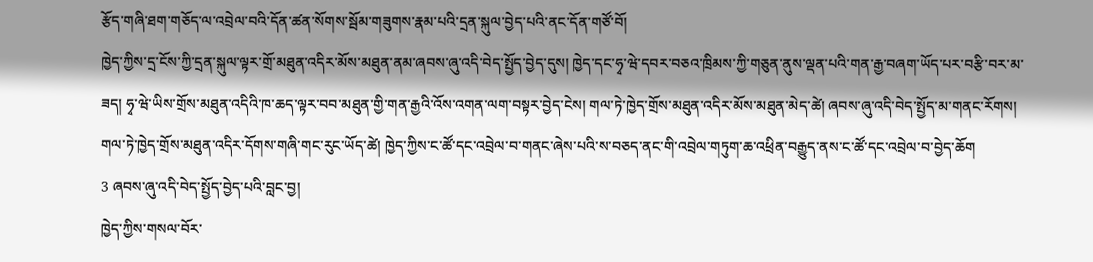རྩོད་གཞི་ཐག་གཅོད་ལ་འབྲེལ་བའི་དོན་ཚན་སོགས་སྦོམ་གཟུགས་རྣམ་པའི་དྲན་སྐུལ་བྱེད་པའི་ནང་དོན་གཙོ་བོ།
ཁྱེད་ཀྱིས་དྲ་ངོས་ཀྱི་དྲན་སྐུལ་ལྟར་གྲོ་མཐུན་འདིར་མོས་མཐུན་ནམ་ཞབས་ཞུ་འདི་བེད་སྤྱོད་བྱེད་དུས། ཁྱེད་དང་ཧྭ་ཝེ་དབར་བཅའ་ཁྲིམས་ཀྱི་གཅུན་ནུས་ལྡན་པའི་གན་རྒྱ་བཞག་ཡོད་པར་བརྩི་བར་མ་ཟད། ཧྭ་ཝེ་ཡིས་གྲོས་མཐུན་འདིའི་ཁ་ཆད་ལྟར་བབ་མཐུན་གྱི་གན་རྒྱའི་འོས་འགན་ལག་བསྟར་བྱེད་ངེས། གལ་ཏེ་ཁྱེད་གྲོས་མཐུན་འདིར་མོས་མཐུན་མེད་ཚེ། ཞབས་ཞུ་འདི་བེད་སྤྱོད་མ་གནང་རོགས།
གལ་ཏེ་ཁྱེད་གྲོས་མཐུན་འདིར་དོགས་གཞི་གང་རུང་ཡོད་ཚེ། ཁྱེད་ཀྱིས་ང་ཚོ་དང་འབྲེལ་བ་གནང་ཞེས་པའི་ས་བཅད་ནང་གི་འབྲེལ་གཏུག་ཆ་འཕྲིན་བརྒྱུད་ནས་ང་ཚོ་དང་འབྲེལ་བ་བྱེད་ཆོག
3 ཞབས་ཞུ་འདི་བེད་སྤྱོད་བྱེད་པའི་བླང་བྱ།
ཁྱེད་ཀྱིས་གསལ་བོར་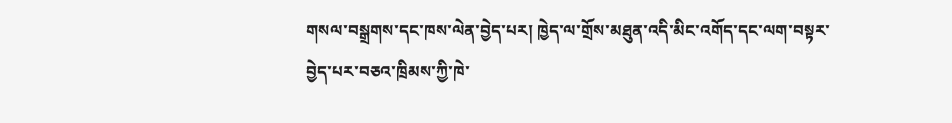གསལ་བསྒྲགས་དང་ཁས་ལེན་བྱེད་པར། ཁྱེད་ལ་གྲོས་མཐུན་འདི་མིང་འགོད་དང་ལག་བསྟར་བྱེད་པར་བཅའ་ཁྲིམས་ཀྱི་ཁེ་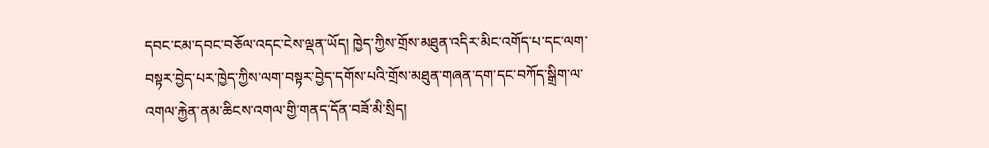དབང་ངམ་དབང་བཅོལ་འདང་ངེས་ལྡན་ཡོད། ཁྱེད་ཀྱིས་གྲོས་མཐུན་འདིར་མིང་འགོད་པ་དང་ལག་བསྟར་བྱེད་པར་ཁྱེད་ཀྱིས་ལག་བསྟར་བྱེད་དགོས་པའི་གྲོས་མཐུན་གཞན་དག་དང་བཀོད་སྒྲིག་ལ་འགལ་རྐྱེན་ནམ་ཆིངས་འགལ་གྱི་གནད་དོན་བཟོ་མི་སྲིད།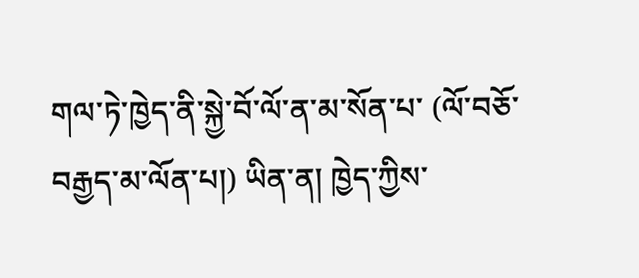གལ་ཏེ་ཁྱེད་ནི་སྐྱེ་བོ་ལོ་ན་མ་སོན་པ་ (ལོ་བཅོ་བརྒྱད་མ་ལོན་པ།) ཡིན་ན། ཁྱེད་ཀྱིས་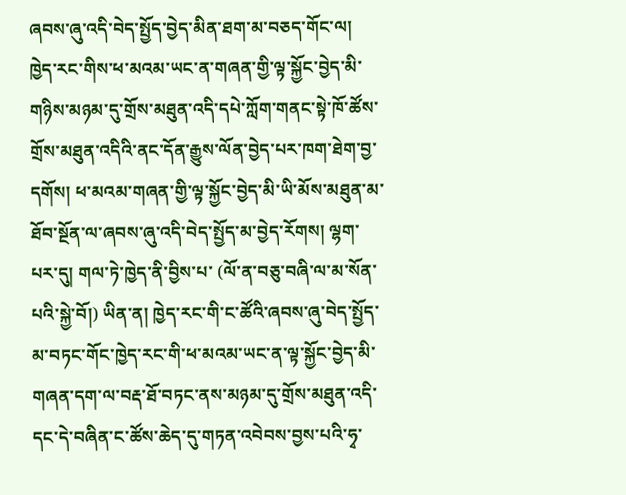ཞབས་ཞུ་འདི་བེད་སྤྱོད་བྱེད་མིན་ཐག་མ་བཅད་གོང་ལ། ཁྱེད་རང་གིས་ཕ་མའམ་ཡང་ན་གཞན་གྱི་ལྟ་སྐྱོང་བྱེད་མི་གཉིས་མཉམ་དུ་གྲོས་མཐུན་འདི་དཔེ་ཀློག་གནང་སྟེ་ཁོ་ཚོས་གྲོས་མཐུན་འདིའི་ནང་དོན་རྒྱུས་ལོན་བྱེད་པར་ཁག་ཐེག་བྱ་དགོས། ཕ་མའམ་གཞན་གྱི་ལྟ་སྐྱོང་བྱེད་མི་ཡི་མོས་མཐུན་མ་ཐོབ་སྔོན་ལ་ཞབས་ཞུ་འདི་བེད་སྤྱོད་མ་བྱེད་རོགས། ལྷག་པར་དུ། གལ་ཏེ་ཁྱེད་ནི་བྱིས་པ་ (ལོ་ན་བཅུ་བཞི་ལ་མ་སོན་པའི་སྐྱེ་བོ།) ཡིན་ན། ཁྱེད་རང་གི་ང་ཚོའི་ཞབས་ཞུ་བེད་སྤྱོད་མ་བཏང་གོང་ཁྱེད་རང་གི་ཕ་མའམ་ཡང་ན་ལྟ་སྐྱོང་བྱེད་མི་གཞན་དག་ལ་བརྡ་ཐོ་བཏང་ནས་མཉམ་དུ་གྲོས་མཐུན་འདི་དང་དེ་བཞིན་ང་ཚོས་ཆེད་དུ་གཏན་འབེབས་བྱས་པའི་ཧྭ་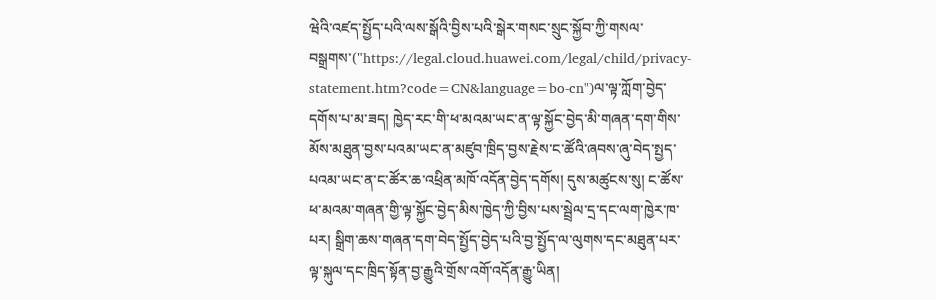ཝེའི་འཛད་སྤྱོད་པའི་ལས་སྒོའི་བྱིས་པའི་སྒེར་གསང་སྲུང་སྐྱོབ་ཀྱི་གསལ་བསྒྲགས་("https://legal.cloud.huawei.com/legal/child/privacy-statement.htm?code=CN&language=bo-cn")ལ་ལྟ་ཀློག་བྱེད་དགོས་པ་མ་ཟད། ཁྱེད་རང་གི་ཕ་མའམ་ཡང་ན་ལྟ་སྐྱོང་བྱེད་མི་གཞན་དག་གིས་མོས་མཐུན་བྱས་པའམ་ཡང་ན་མཛུབ་ཁྲིད་བྱས་རྗེས་ང་ཚོའི་ཞབས་ཞུ་བེད་སྤྱད་པའམ་ཡང་ན་ང་ཚོར་ཆ་འཕྲིན་མཁོ་འདོན་བྱེད་དགོས། དུས་མཚུངས་སུ། ང་ཚོས་ཕ་མའམ་གཞན་གྱི་ལྟ་སྐྱོང་བྱེད་མིས་ཁྱེད་ཀྱི་བྱིས་པས་སྦྲེལ་དྲ་དང་ལག་ཁྱེར་ཁ་པར། སྒྲིག་ཆས་གཞན་དག་བེད་སྤྱོད་བྱེད་པའི་བྱ་སྤྱོད་ལ་ལུགས་དང་མཐུན་པར་ལྟ་སྐུལ་དང་ཁྲིད་སྟོན་བྱ་རྒྱུའི་གྲོས་འགོ་འདོན་རྒྱུ་ཡིན།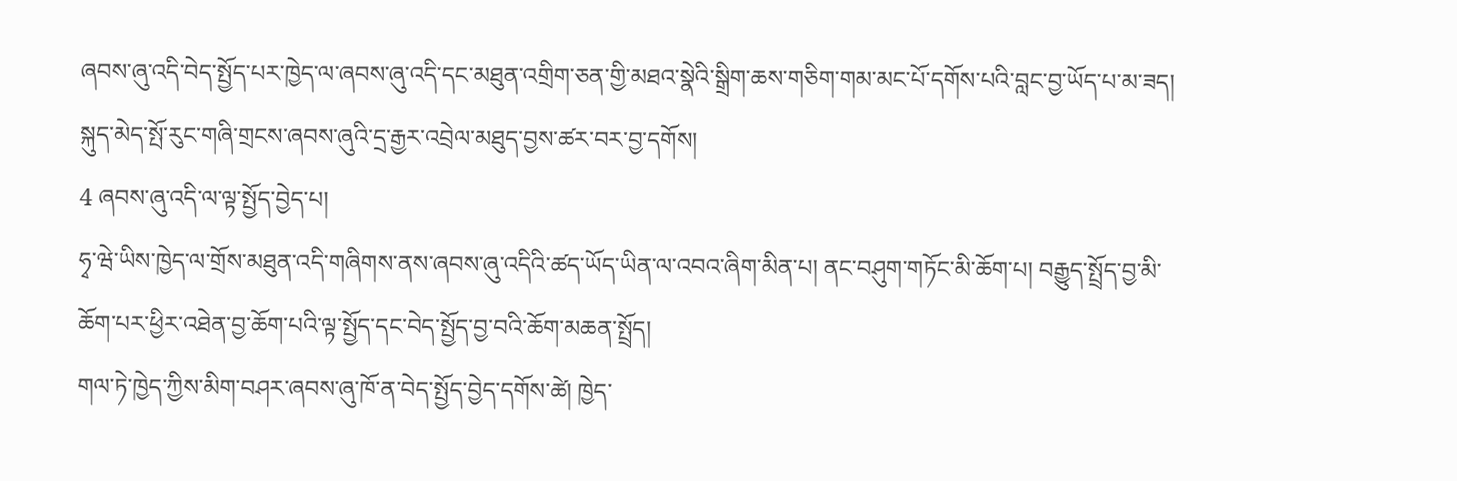ཞབས་ཞུ་འདི་བེད་སྤྱོད་པར་ཁྱེད་ལ་ཞབས་ཞུ་འདི་དང་མཐུན་འགྲིག་ཅན་གྱི་མཐའ་སྣེའི་སྒྲིག་ཆས་གཅིག་གམ་མང་པོ་དགོས་པའི་བླང་བྱ་ཡོད་པ་མ་ཟད། སྐུད་མེད་སྤོ་རུང་གཞི་གྲངས་ཞབས་ཞུའི་དྲ་རྒྱར་འབྲེལ་མཐུད་བྱས་ཚར་བར་བྱ་དགོས།
4 ཞབས་ཞུ་འདི་ལ་ལྟ་སྤྱོད་བྱེད་པ།
ཧྭ་ཝེ་ཡིས་ཁྱེད་ལ་གྲོས་མཐུན་འདི་གཞིགས་ནས་ཞབས་ཞུ་འདིའི་ཚད་ཡོད་ཡིན་ལ་འབའ་ཞིག་མིན་པ། ནང་བཤུག་གཏོང་མི་ཆོག་པ། བརྒྱུད་སྤྲོད་བྱ་མི་ཆོག་པར་ཕྱིར་འཐེན་བྱ་ཆོག་པའི་ལྟ་སྤྱོད་དང་བེད་སྤྱོད་བྱ་བའི་ཆོག་མཆན་སྤྲོད།
གལ་ཏེ་ཁྱེད་ཀྱིས་མིག་བཤར་ཞབས་ཞུ་ཁོ་ན་བེད་སྤྱོད་བྱེད་དགོས་ཚེ། ཁྱེད་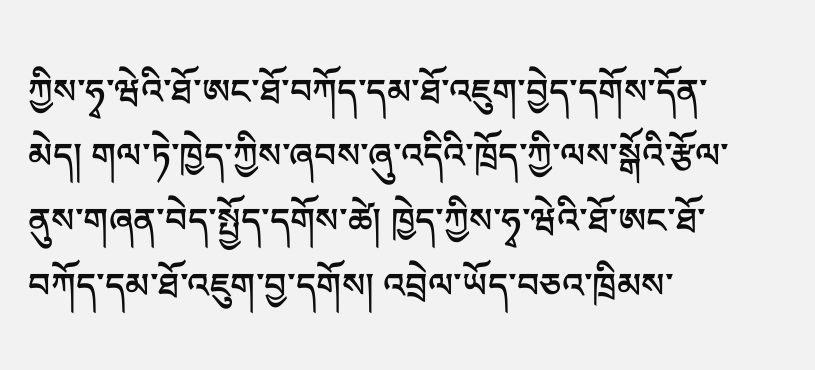ཀྱིས་ཧྭ་ཝེའི་ཐོ་ཨང་ཐོ་བཀོད་དམ་ཐོ་འཇུག་བྱེད་དགོས་དོན་མེད། གལ་ཏེ་ཁྱེད་ཀྱིས་ཞབས་ཞུ་འདིའི་ཁྲོད་ཀྱི་ལས་སྒོའི་རྩོལ་ནུས་གཞན་བེད་སྤྱོད་དགོས་ཚེ། ཁྱེད་ཀྱིས་ཧྭ་ཝེའི་ཐོ་ཨང་ཐོ་བཀོད་དམ་ཐོ་འཇུག་བྱ་དགོས། འབྲེལ་ཡོད་བཅའ་ཁྲིམས་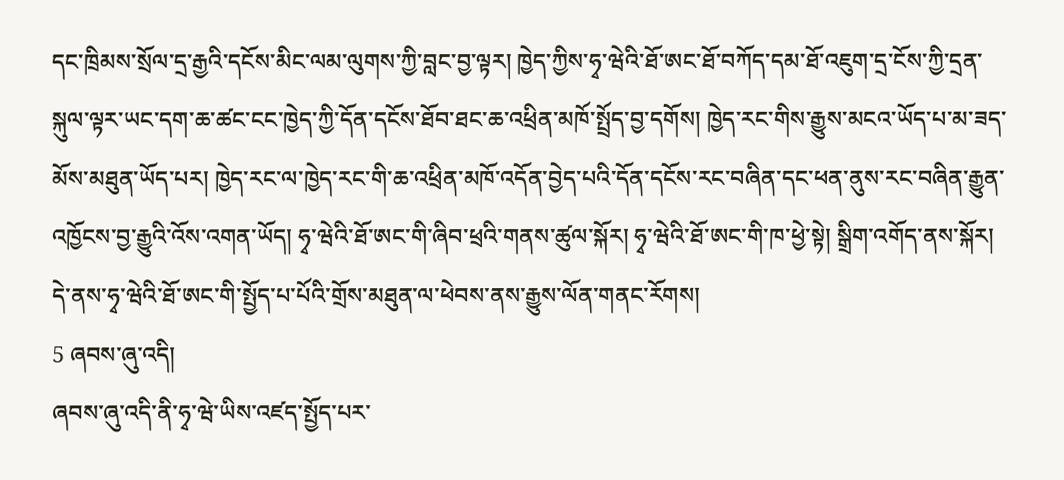དང་ཁྲིམས་སྲོལ་དྲ་རྒྱའི་དངོས་མིང་ལམ་ལུགས་ཀྱི་བླང་བྱ་ལྟར། ཁྱེད་ཀྱིས་ཧྭ་ཝེའི་ཐོ་ཨང་ཐོ་བཀོད་དམ་ཐོ་འཇུག་དྲ་ངོས་ཀྱི་དྲན་སྐུལ་ལྟར་ཡང་དག་ཆ་ཚང་ངང་ཁྱེད་ཀྱི་དོན་དངོས་ཐོབ་ཐང་ཆ་འཕྲིན་མཁོ་སྤྲོད་བྱ་དགོས། ཁྱེད་རང་གིས་རྒྱུས་མངའ་ཡོད་པ་མ་ཟད་མོས་མཐུན་ཡོད་པར། ཁྱེད་རང་ལ་ཁྱེད་རང་གི་ཆ་འཕྲིན་མཁོ་འདོན་བྱེད་པའི་དོན་དངོས་རང་བཞིན་དང་ཕན་ནུས་རང་བཞིན་རྒྱུན་འཁྱོངས་བྱ་རྒྱུའི་འོས་འགན་ཡོད། ཧྭ་ཝེའི་ཐོ་ཨང་གི་ཞིབ་ཕྲའི་གནས་ཚུལ་སྐོར། ཧྭ་ཝེའི་ཐོ་ཨང་གི་ཁ་ཕྱེ་སྟེ། སྒྲིག་འགོད་ནས་སྐོར། དེ་ནས་ཧྭ་ཝེའི་ཐོ་ཨང་གི་སྤྱོད་པ་པོའི་གྲོས་མཐུན་ལ་ཕེབས་ནས་རྒྱུས་ལོན་གནང་རོགས།
5 ཞབས་ཞུ་འདི།
ཞབས་ཞུ་འདི་ནི་ཧྭ་ཝེ་ཡིས་འཛད་སྤྱོད་པར་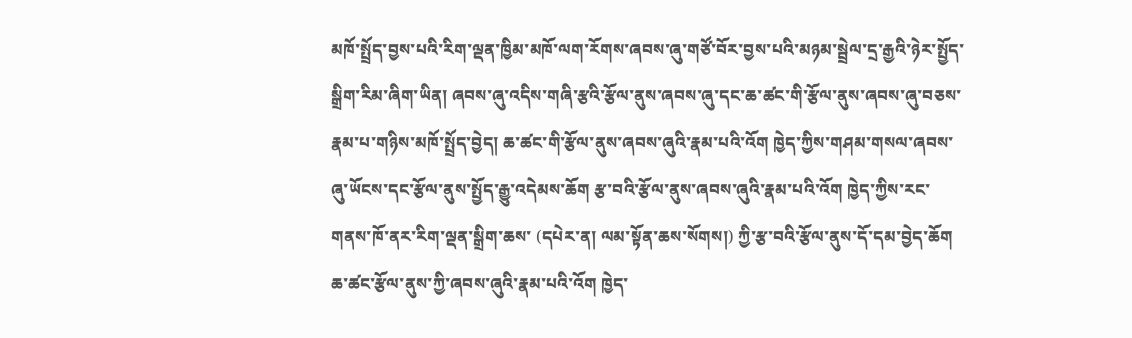མཁོ་སྤྲོད་བྱས་པའི་རིག་ལྡན་ཁྱིམ་མཁོ་ལག་རོགས་ཞབས་ཞུ་གཙོ་བོར་བྱས་པའི་མཉམ་སྦྲེལ་དྲ་རྒྱའི་ཉེར་སྤྱོད་སྒྲིག་རིམ་ཞིག་ཡིན། ཞབས་ཞུ་འདིས་གཞི་རྩའི་རྩོལ་ནུས་ཞབས་ཞུ་དང་ཆ་ཚང་གི་རྩོལ་ནུས་ཞབས་ཞུ་བཅས་རྣམ་པ་གཉིས་མཁོ་སྤྲོད་བྱེད། ཆ་ཚང་གི་རྩོལ་ནུས་ཞབས་ཞུའི་རྣམ་པའི་འོག ཁྱེད་ཀྱིས་གཤམ་གསལ་ཞབས་ཞུ་ཡོངས་དང་རྩོལ་ནུས་སྤྱོད་རྒྱུ་འདེམས་ཆོག རྩ་བའི་རྩོལ་ནུས་ཞབས་ཞུའི་རྣམ་པའི་འོག ཁྱེད་ཀྱིས་རང་གནས་ཁོ་ནར་རིག་ལྡན་སྒྲིག་ཆས་ (དཔེར་ན། ལམ་སྟོན་ཆས་སོགས།) ཀྱི་རྩ་བའི་རྩོལ་ནུས་དོ་དམ་བྱེད་ཆོག ཆ་ཚང་རྩོལ་ནུས་ཀྱི་ཞབས་ཞུའི་རྣམ་པའི་འོག ཁྱེད་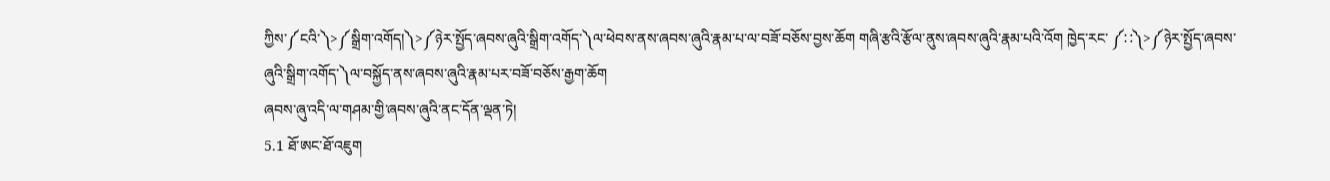ཀྱིས་༼ངའི་༽>༼སྒྲིག་འགོད།༽>༼ཉེར་སྤྱོད་ཞབས་ཞུའི་སྒྲིག་འགོད་༽ལ་ཕེབས་ནས་ཞབས་ཞུའི་རྣམ་པ་ལ་བཟོ་བཅོས་བྱས་ཆོག གཞི་རྩའི་རྩོལ་ནུས་ཞབས་ཞུའི་རྣམ་པའི་འོག ཁྱེད་རང་ ༼∷༽>༼ཉེར་སྤྱོད་ཞབས་ཞུའི་སྒྲིག་འགོད་༽ལ་བསྐྱོད་ནས་ཞབས་ཞུའི་རྣམ་པར་བཟོ་བཅོས་རྒྱག་ཆོག
ཞབས་ཞུ་འདི་ལ་གཤམ་གྱི་ཞབས་ཞུའི་ནང་དོན་ལྡན་ཏེ།
5.1 ཐོ་ཨང་ཐོ་འཇུག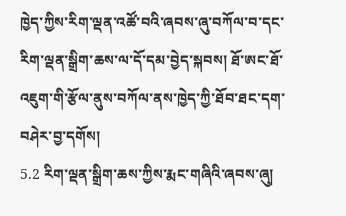ཁྱེད་ཀྱིས་རིག་ལྡན་འཚོ་བའི་ཞབས་ཞུ་བཀོལ་བ་དང་རིག་ལྡན་སྒྲིག་ཆས་ལ་དོ་དམ་བྱེད་སྐབས། ཐོ་ཨང་ཐོ་འཇུག་གི་རྩོལ་ནུས་བཀོལ་ནས་ཁྱེད་ཀྱི་ཐོབ་ཐང་དག་བཤེར་བྱ་དགོས།
5.2 རིག་ལྡན་སྒྲིག་ཆས་ཀྱིས་རྨང་གཞིའི་ཞབས་ཞུ།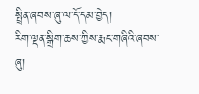སྤྲིན་ཞབས་ཞུ་ལ་དོ་དམ་བྱེད།
རིག་ལྡན་སྒྲིག་ཆས་ཀྱིས་རྨང་གཞིའི་ཞབས་ཞུ།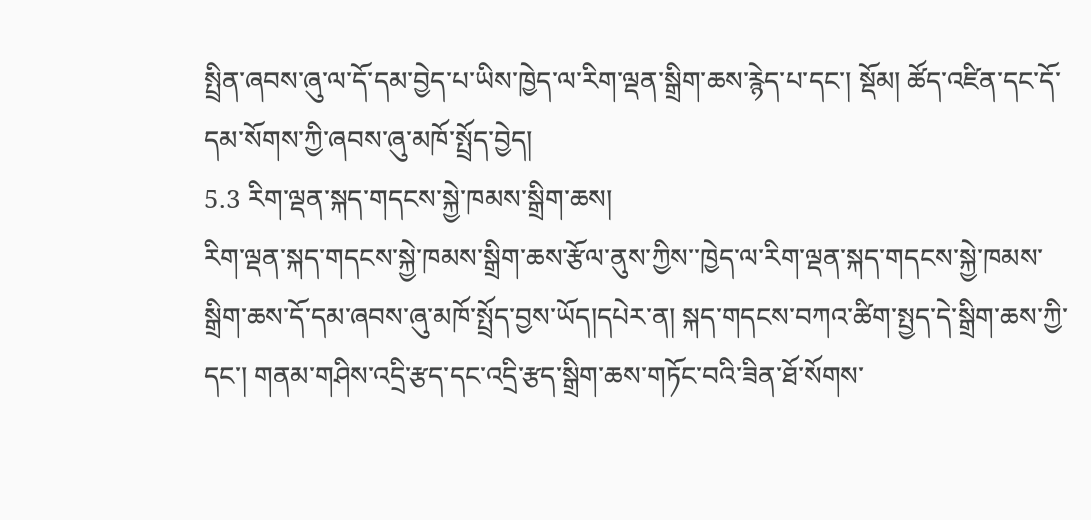སྤྲིན་ཞབས་ཞུ་ལ་དོ་དམ་བྱེད་པ་ཡིས་ཁྱེད་ལ་རིག་ལྡན་སྒྲིག་ཆས་རྙེད་པ་དང་། སྡོམ། ཚོད་འཛིན་དང་དོ་དམ་སོགས་ཀྱི་ཞབས་ཞུ་མཁོ་སྤྲོད་བྱེད།
5.3 རིག་ལྡན་སྐད་གདངས་སྐྱེ་ཁམས་སྒྲིག་ཆས།
རིག་ལྡན་སྐད་གདངས་སྐྱེ་ཁམས་སྒྲིག་ཆས་རྩོལ་ནུས་ཀྱིས་་ཁྱེད་ལ་རིག་ལྡན་སྐད་གདངས་སྐྱེ་ཁམས་སྒྲིག་ཆས་དོ་དམ་ཞབས་ཞུ་མཁོ་སྤྲོད་བྱས་ཡོད།དཔེར་ན། སྐད་གདངས་བཀའ་ཚིག་སྤྱད་དེ་སྒྲིག་ཆས་ཀྱི་དང་། གནམ་གཤིས་འདྲི་རྩད་དང་འདྲི་རྩད་སྒྲིག་ཆས་གཏོང་བའི་ཟིན་ཐོ་སོགས་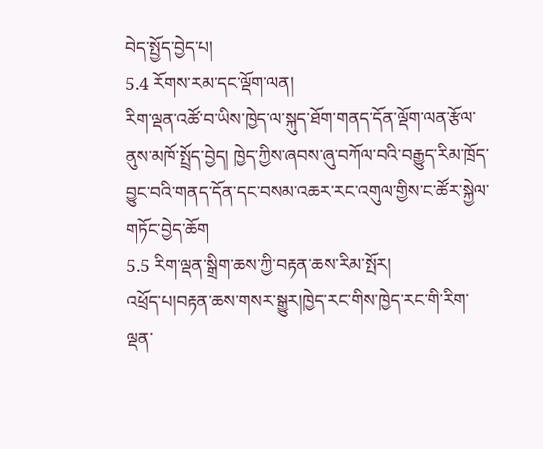བེད་སྤྱོད་བྱེད་པ།
5.4 རོགས་རམ་དང་ལྡོག་ལན།
རིག་ལྡན་འཚོ་བ་ཡིས་ཁྱེད་ལ་སྐུད་ཐོག་གནད་དོན་ལྡོག་ལན་རྩོལ་ནུས་མཁོ་སྤྲོད་བྱེད། ཁྱེད་ཀྱིས་ཞབས་ཞུ་བཀོལ་བའི་བརྒྱུད་རིམ་ཁྲོད་བྱུང་བའི་གནད་དོན་དང་བསམ་འཆར་རང་འགུལ་གྱིས་ང་ཚོར་སྐྱེལ་གཏོང་བྱེད་ཆོག
5.5 རིག་ལྡན་སྒྲིག་ཆས་ཀྱི་བརྟན་ཆས་རིམ་སྤོར།
འཕྲོད་པ།བརྟན་ཆས་གསར་སྒྱུར།ཁྱེད་རང་གིས་ཁྱེད་རང་གི་རིག་ལྡན་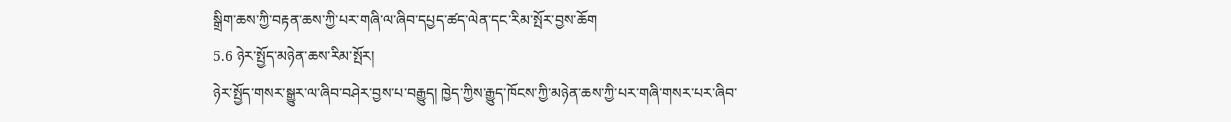སྒྲིག་ཆས་ཀྱི་བརྟན་ཆས་ཀྱི་པར་གཞི་ལ་ཞིབ་དཔྱད་ཚད་ལེན་དང་རིམ་སྤོར་བྱས་ཆོག
5.6 ཉེར་སྤྱོད་མཉེན་ཆས་རིམ་སྤོར།
ཉེར་སྤྱོད་གསར་སྒྱུར་ལ་ཞིབ་བཤེར་བྱས་པ་བརྒྱུད། ཁྱེད་ཀྱིས་རྒྱུད་ཁོངས་ཀྱི་མཉེན་ཆས་ཀྱི་པར་གཞི་གསར་པར་ཞིབ་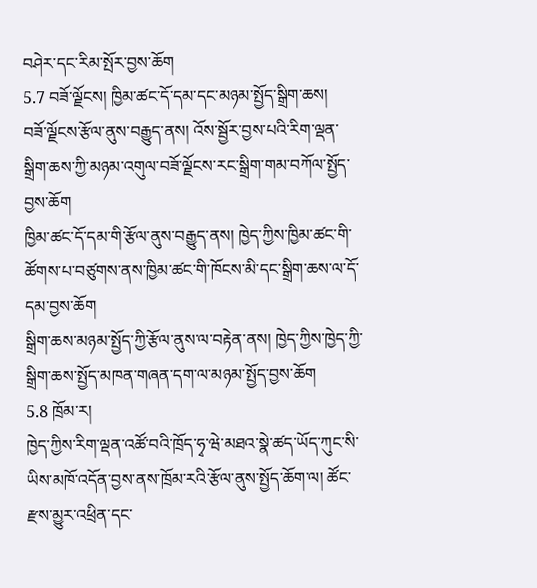བཤེར་དང་རིམ་སྤོར་བྱས་ཆོག
5.7 བཟོ་ལྗོངས། ཁྱིམ་ཚང་དོ་དམ་དང་མཉམ་སྤྱོད་སྒྲིག་ཆས།
བཟོ་ལྗོངས་རྩོལ་ནུས་བརྒྱུད་ནས། འོས་སྦྱོར་བྱས་པའི་རིག་ལྡན་སྒྲིག་ཆས་ཀྱི་མཉམ་འགུལ་བཟོ་ལྗོངས་རང་སྒྲིག་གམ་བཀོལ་སྤྱོད་བྱས་ཆོག
ཁྱིམ་ཚང་དོ་དམ་གི་རྩོལ་ནུས་བརྒྱུད་ནས། ཁྱེད་ཀྱིས་ཁྱིམ་ཚང་གི་ཚོགས་པ་བཙུགས་ནས་ཁྱིམ་ཚང་གི་ཁོངས་མི་དང་སྒྲིག་ཆས་ལ་དོ་དམ་བྱས་ཆོག
སྒྲིག་ཆས་མཉམ་སྤྱོད་ཀྱི་རྩོལ་ནུས་ལ་བརྟེན་ནས། ཁྱེད་ཀྱིས་ཁྱེད་ཀྱི་སྒྲིག་ཆས་སྤྱོད་མཁན་གཞན་དག་ལ་མཉམ་སྤྱོད་བྱས་ཆོག
5.8 ཁྲོམ་ར།
ཁྱེད་ཀྱིས་རིག་ལྡན་འཚོ་བའི་ཁྲོད་ཧྭ་ཝེ་མཐའ་སྣེ་ཚད་ཡོད་ཀུང་སི་ཡིས་མཁོ་འདོན་བྱས་ནས་ཁྲོམ་རའི་རྩོལ་ནུས་སྤྱོད་ཆོག་ལ། ཚོང་རྫས་མྱུར་འཕྲིན་དང་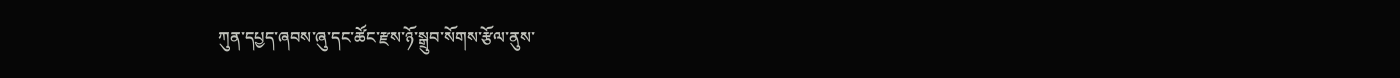ཀུན་དཔྱད་ཞབས་ཞུ་དང་ཚོང་རྫས་ཉོ་སྒྲུབ་སོགས་རྩོལ་ནུས་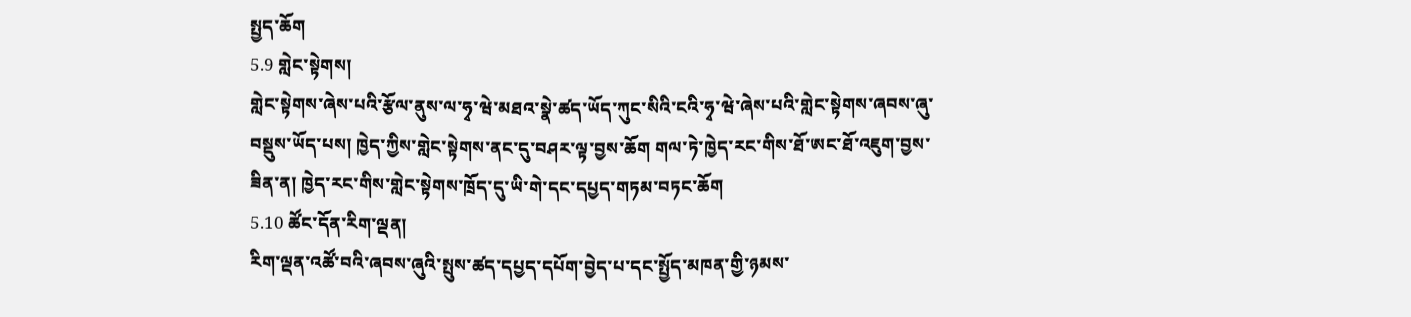སྤྱད་ཆོག
5.9 གླེང་སྟེགས།
གླེང་སྟེགས་ཞེས་པའི་རྩོལ་ནུས་ལ་ཧྭ་ཝེ་མཐའ་སྣེ་ཚད་ཡོད་ཀུང་སིའི་ངའི་ཧྭ་ཝེ་ཞེས་པའི་གླེང་སྟེགས་ཞབས་ཞུ་བསྡུས་ཡོད་པས། ཁྱེད་ཀྱིས་གླེང་སྟེགས་ནང་དུ་བཤར་ལྟ་བྱས་ཆོག གལ་ཏེ་ཁྱེད་རང་གིས་ཐོ་ཨང་ཐོ་འཇུག་བྱས་ཟིན་ན། ཁྱེད་རང་གིས་གླེང་སྟེགས་ཁྲོད་དུ་ཡི་གེ་དང་དཔྱད་གཏམ་བཏང་ཆོག
5.10 ཚོང་དོན་རིག་ལྡན།
རིག་ལྡན་འཚོ་བའི་ཞབས་ཞུའི་སྤུས་ཚད་དཔྱད་དཔོག་བྱེད་པ་དང་སྤྱོད་མཁན་གྱི་ཉམས་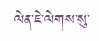ལེན་ཇེ་ལེགས་སུ་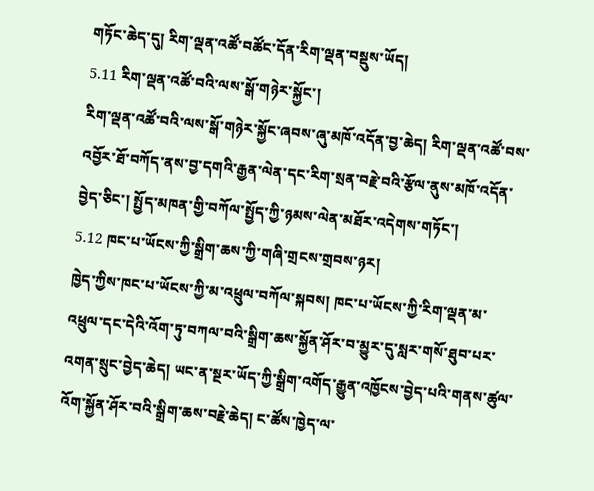གཏོང་ཆེད་དུ། རིག་ལྡན་འཚོ་བཚོང་དོན་རིག་ལྡན་བསྡུས་ཡོད།
5.11 རིག་ལྡན་འཚོ་བའི་ལས་སྒོ་གཉེར་སྐྱོང་།
རིག་ལྡན་འཚོ་བའི་ལས་སྒོ་གཉེར་སྐྱོང་ཞབས་ཞུ་མཁོ་འདོན་བྱ་ཆེད། རིག་ལྡན་འཚོ་བས་འབྱོར་ཐོ་བཀོད་ནས་བྱ་དགའི་རྒྱན་ལེན་དང་རིག་སྲན་བརྗེ་བའི་རྩོལ་ནུས་མཁོ་འདོན་བྱེད་ཅིང་། སྤྱོད་མཁན་གྱི་བཀོལ་སྤྱོད་ཀྱི་ཉམས་ལེན་མཐོར་འདེགས་གཏོང་།
5.12 ཁང་པ་ཡོངས་ཀྱི་སྒྲིག་ཆས་ཀྱི་གཞི་གྲངས་གྲབས་ཉར།
ཁྱེད་ཀྱིས་ཁང་པ་ཡོངས་ཀྱི་མ་འཕྲུལ་བཀོལ་སྐབས། ཁང་པ་ཡོངས་ཀྱི་རིག་ལྡན་མ་འཕྲུལ་དང་དེའི་འོག་ཏུ་བཀལ་བའི་སྒྲིག་ཆས་སྐྱོན་ཤོར་བ་མྱུར་དུ་སླར་གསོ་ཐུབ་པར་འགན་སྲུང་བྱེད་ཆེད། ཡང་ན་སྔར་ཡོད་ཀྱི་སྒྲིག་འགོད་རྒྱུན་འཁྱོངས་བྱེད་པའི་གནས་ཚུལ་འོག་སྐྱོན་ཤོར་བའི་སྒྲིག་ཆས་བརྗེ་ཆེད། ང་ཚོས་ཁྱེད་ལ་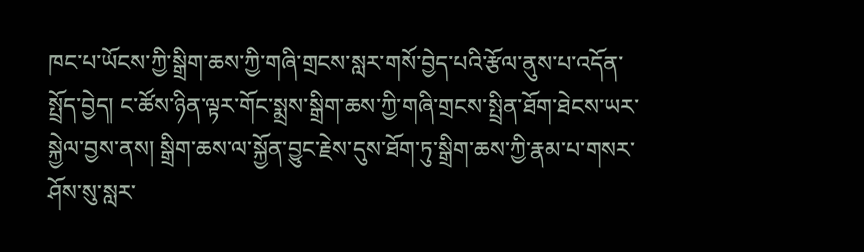ཁང་པ་ཡོངས་ཀྱི་སྒྲིག་ཆས་ཀྱི་གཞི་གྲངས་སླར་གསོ་བྱེད་པའི་རྩོལ་ནུས་པ་འདོན་སྤྲོད་བྱེད། ང་ཚོས་ཉིན་ལྟར་གོང་སྨྲས་སྒྲིག་ཆས་ཀྱི་གཞི་གྲངས་སྤྲིན་ཐོག་ཐེངས་ཡར་སྐྱེལ་བྱས་ནས། སྒྲིག་ཆས་ལ་སྐྱོན་བྱུང་རྗེས་དུས་ཐོག་ཏུ་སྒྲིག་ཆས་ཀྱི་རྣམ་པ་གསར་ཤོས་སུ་སླར་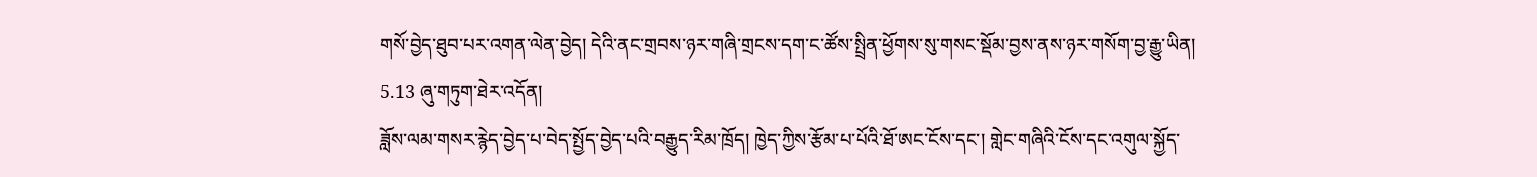གསོ་བྱེད་ཐུབ་པར་འགན་ལེན་བྱེད། དེའི་ནང་གྲབས་ཉར་གཞི་གྲངས་དག་ང་ཚོས་སྤྲིན་ཕྱོགས་སུ་གསང་སྡོམ་བྱས་ནས་ཉར་གསོག་བྱ་རྒྱུ་ཡིན།
5.13 ཞུ་གཏུག་ཐེར་འདོན།
ཟློས་ལམ་གསར་རྙེད་བྱེད་པ་བེད་སྤྱོད་བྱེད་པའི་བརྒྱུད་རིམ་ཁྲོད། ཁྱེད་ཀྱིས་རྩོམ་པ་པོའི་ཐོ་ཨང་ངོས་དང་། གླེང་གཞིའི་ངོས་དང་འགུལ་སྐྱོད་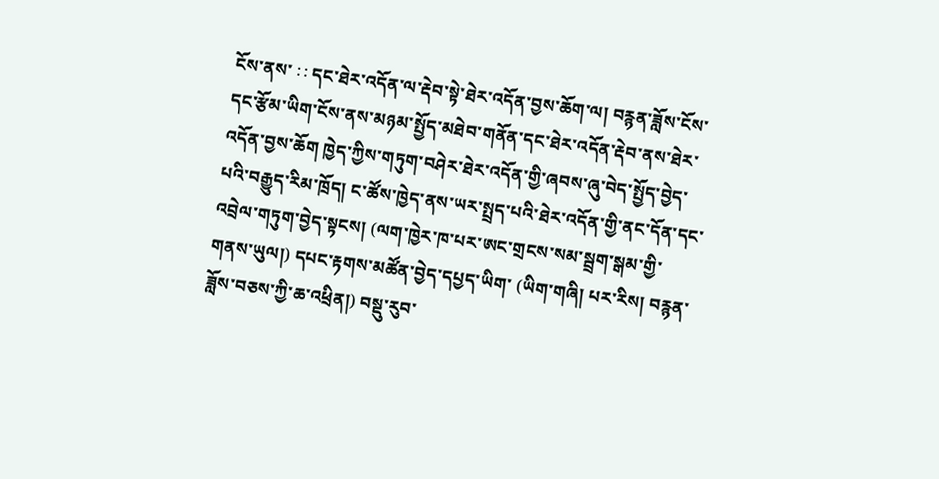ངོས་ནས་ ∷ དང་ཐེར་འདོན་ལ་རྡེབ་སྟེ་ཐེར་འདོན་བྱས་ཆོག་ལ། བརྙན་ཟློས་ངོས་དང་རྩོམ་ཡིག་ངོས་ནས་མཉམ་སྤྱོད་མཐེབ་གནོན་དང་ཐེར་འདོན་རྡེབ་ནས་ཐེར་འདོན་བྱས་ཆོག ཁྱེད་ཀྱིས་གཏུག་བཤེར་ཐེར་འདོན་གྱི་ཞབས་ཞུ་བེད་སྤྱོད་བྱེད་པའི་བརྒྱུད་རིམ་ཁྲོད། ང་ཚོས་ཁྱེད་ནས་ཡར་སྤྲད་པའི་ཐེར་འདོན་གྱི་ནང་དོན་དང་འབྲེལ་གཏུག་བྱེད་སྟངས། (ལག་ཁྱེར་ཁ་པར་ཨང་གྲངས་སམ་སྦྲག་སྒམ་གྱི་གནས་ཡུལ།) དཔང་རྟགས་མཚོན་བྱེད་དཔྱད་ཡིག་ (ཡིག་གཞི། པར་རིས། བརྙན་ཟློས་བཅས་ཀྱི་ཆ་འཕྲིན།) བསྡུ་རུབ་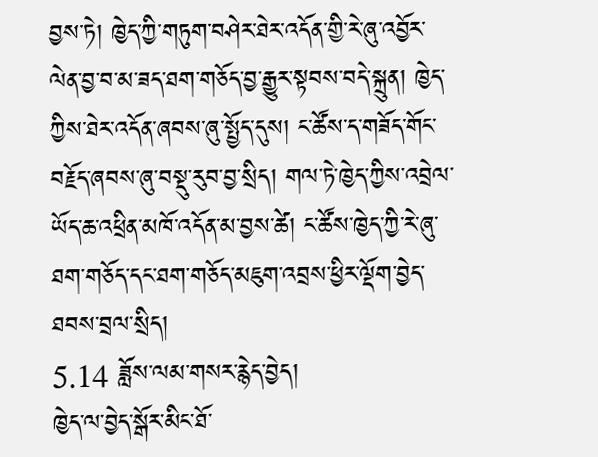བྱས་ཏེ། ཁྱེད་ཀྱི་གཏུག་བཤེར་ཐེར་འདོན་གྱི་རེ་ཞུ་འབྱོར་ལེན་བྱ་བ་མ་ཟད་ཐག་གཅོད་བྱ་རྒྱུར་སྟབས་བདེ་སྐྲུན། ཁྱེད་ཀྱིས་ཐེར་འདོན་ཞབས་ཞུ་སྤྱོད་དུས། ང་ཚོས་ད་གཟོད་གོང་བརྗོད་ཞབས་ཞུ་བསྡུ་རུབ་བྱ་སྲིད། གལ་ཏེ་ཁྱེད་ཀྱིས་འབྲེལ་ཡོད་ཆ་འཕྲིན་མཁོ་འདོན་མ་བྱས་ཚེ། ང་ཚོས་ཁྱེད་ཀྱི་རེ་ཞུ་ཐག་གཅོད་དང་ཐག་གཅོད་མཇུག་འབྲས་ཕྱིར་ལྡོག་བྱེད་ཐབས་བྲལ་སྲིད།
5.14 ཟློས་ལམ་གསར་རྙེད་བྱེད།
ཁྱེད་ལ་བྱེད་སྒོར་མིང་ཐོ་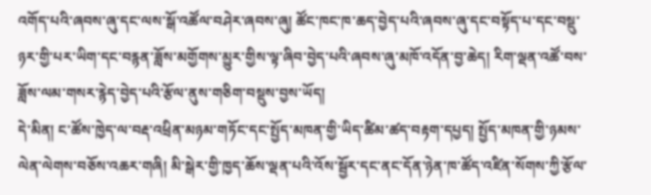འགོད་པའི་ཞབས་ཞུ་དང་ལས་སྒོ་འཚོལ་བཤེར་ཞབས་ཞུ། ཚོང་ཁང་ཁ་ཆད་བྱེད་པའི་ཞབས་ཞུ་དང་བསྟོད་པ་དང་བསྡུ་ཉར་གྱི་པར་ཡིག་དང་བརྙན་ཟློས་མགྱོགས་མྱུར་གྱིས་ལྟ་ཞིབ་བྱེད་པའི་ཞབས་ཞུ་མཁོ་འདོན་བྱ་ཆེད། རིག་ལྡན་འཚོ་བས་ཟློས་ལམ་གསར་རྙེད་བྱེད་པའི་རྩོལ་ནུས་གཅིག་བསྡུས་བྱས་ཡོད།
དེ་མིན། ང་ཚོས་ཁྱེད་ལ་བརྡ་འཕྲིན་མཉམ་གཏོང་དང་སྤྱོད་མཁན་གྱི་ཡིད་ཚིམ་ཚད་བརྟག་དཔྱད། སྤྱོད་མཁན་གྱི་ཉམས་ལེན་ལེགས་བཅོས་འཆར་གཞི། མི་སྒེར་གྱི་ཁྱད་ཆོས་ལྡན་པའི་འོས་སྦྱོར་དང་ནང་དོན་ཉེན་ཁ་ཚོད་འཛིན་སོགས་ཀྱི་རྩོལ་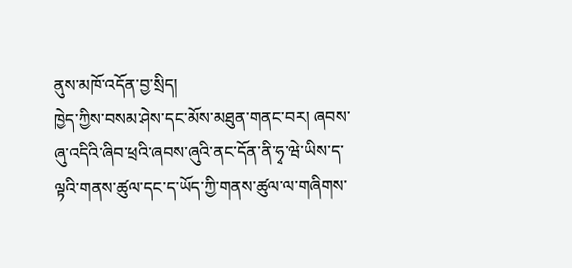ནུས་མཁོ་འདོན་བྱ་སྲིད།
ཁྱེད་ཀྱིས་བསམ་ཤེས་དང་མོས་མཐུན་གནང་བར། ཞབས་ཞུ་འདིའི་ཞིབ་ཕྲའི་ཞབས་ཞུའི་ནང་དོན་ནི་ཧྭ་ཝེ་ཡིས་ད་ལྟའི་གནས་ཚུལ་དང་ད་ཡོད་ཀྱི་གནས་ཚུལ་ལ་གཞིགས་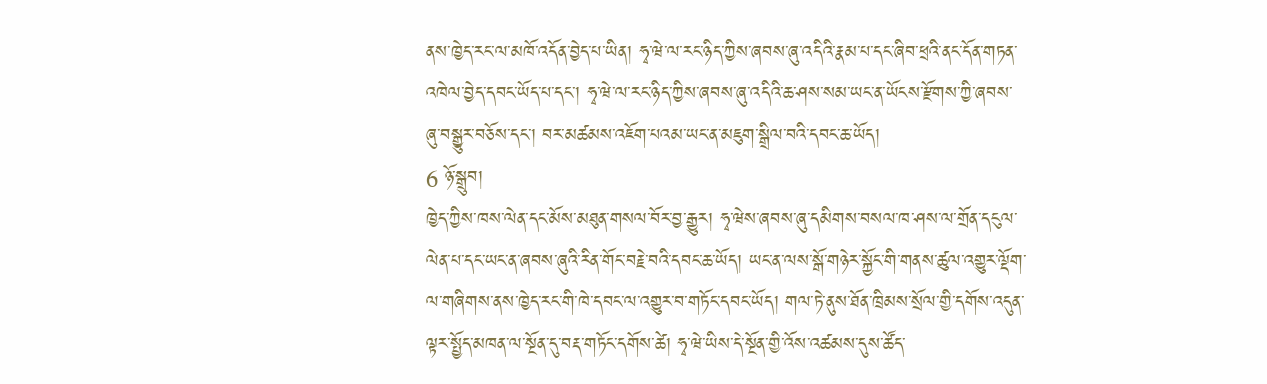ནས་ཁྱེད་རང་ལ་མཁོ་འདོན་བྱེད་པ་ཡིན། ཧྭ་ཝེ་ལ་རང་ཉིད་ཀྱིས་ཞབས་ཞུ་འདིའི་རྣམ་པ་དང་ཞིབ་ཕྲའི་ནང་དོན་གཏན་འཁེལ་བྱེད་དབང་ཡོད་པ་དང་། ཧྭ་ཝེ་ལ་རང་ཉིད་ཀྱིས་ཞབས་ཞུ་འདིའི་ཆ་ཤས་སམ་ཡང་ན་ཡོངས་རྫོགས་ཀྱི་ཞབས་ཞུ་བསྒྱུར་བཅོས་དང་། བར་མཚམས་འཇོག་པའམ་ཡང་ན་མཇུག་སྒྲིལ་བའི་དབང་ཆ་ཡོད།
6 ཉོ་སྒྲུབ།
ཁྱེད་ཀྱིས་ཁས་ལེན་དང་མོས་མཐུན་གསལ་བོར་བྱ་རྒྱུར། ཧྭ་ཝེས་ཞབས་ཞུ་དམིགས་བསལ་ཁ་ཤས་ལ་གྲོན་དངུལ་ལེན་པ་དང་ཡང་ན་ཞབས་ཞུའི་རིན་གོང་བརྗེ་བའི་དབང་ཆ་ཡོད། ཡང་ན་ལས་སྒོ་གཉེར་སྐྱོང་གི་གནས་ཚུལ་འགྱུར་ལྡོག་ལ་གཞིགས་ནས་ཁྱེད་རང་གི་ཁེ་དབང་ལ་འགྱུར་བ་གཏོང་དབང་ཡོད། གལ་ཏེ་ནུས་ཐོན་ཁྲིམས་སྲོལ་གྱི་དགོས་འདུན་ལྟར་སྤྱོད་མཁན་ལ་སྔོན་དུ་བརྡ་གཏོང་དགོས་ཚེ། ཧྭ་ཝེ་ཡིས་དེ་སྔོན་གྱི་འོས་འཚམས་དུས་ཚོད་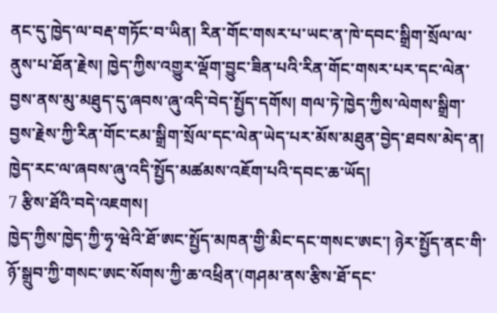ནང་དུ་ཁྱེད་ལ་བརྡ་གཏོང་བ་ཡིན། རིན་གོང་གསར་པ་ཡང་ན་ཁེ་དབང་སྒྲིག་སྲོལ་ལ་ནུས་པ་ཐོན་རྗེས། ཁྱེད་ཀྱིས་འགྱུར་ལྡོག་བྱུང་ཟིན་པའི་རིན་གོང་གསར་པར་དང་ལེན་བྱས་ནས་མུ་མཐུད་དུ་ཞབས་ཞུ་འདི་བེད་སྤྱོད་དགོས། གལ་ཏེ་ཁྱེད་ཀྱིས་ལེགས་སྒྲིག་བྱས་རྗེས་ཀྱི་རིན་གོང་ངམ་སྒྲིག་སྲོལ་དང་ལེན་ཡེད་པར་མོས་མཐུན་བྱེད་ཐབས་མེད་ན། ཁྱེད་རང་ལ་ཞབས་ཞུ་འདི་སྤྱོད་མཚམས་འཇོག་པའི་དབང་ཆ་ཡོད།
7 རྩིས་ཐོའི་བདེ་འཇགས།
ཁྱེད་ཀྱིས་ཁྱེད་ཀྱི་ཧྭ་ཝེའི་ཐོ་ཨང་སྤྱོད་མཁན་གྱི་མིང་དང་གསང་ཨང་། ཉེར་སྤྱོད་ནང་གི་ཉོ་སྒྲུབ་ཀྱི་གསང་ཨང་སོགས་ཀྱི་ཆ་འཕྲིན་(གཤམ་ནས་རྩིས་ཐོ་དང་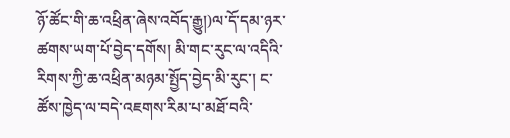ཉོ་ཚོང་གི་ཆ་འཕྲིན་ཞེས་འབོད་རྒྱུ།)ལ་དོ་དམ་ཉར་ཚགས་ཡག་པོ་བྱེད་དགོས། མི་གང་རུང་ལ་འདིའི་རིགས་ཀྱི་ཆ་འཕྲིན་མཉམ་སྤྱོད་བྱེད་མི་རུང་། ང་ཚོས་ཁྱེད་ལ་བདེ་འཇགས་རིམ་པ་མཐོ་བའི་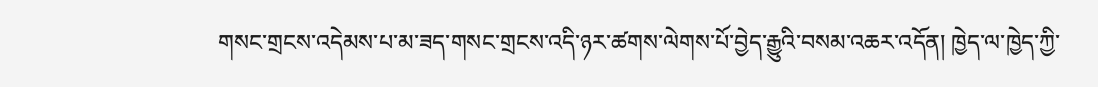གསང་གྲངས་འདེམས་པ་མ་ཟད་གསང་གྲངས་འདི་ཉར་ཚགས་ལེགས་པོ་བྱེད་རྒྱུའི་བསམ་འཆར་འདོན། ཁྱེད་ལ་ཁྱེད་ཀྱི་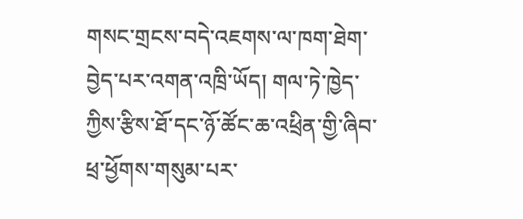གསང་གྲངས་བདེ་འཇགས་ལ་ཁག་ཐེག་བྱེད་པར་འགན་འཁྲི་ཡོད། གལ་ཏེ་ཁྱེད་ཀྱིས་རྩིས་ཐོ་དང་ཉོ་ཚོང་ཆ་འཕྲིན་གྱི་ཞིབ་ཕྲ་ཕྱོགས་གསུམ་པར་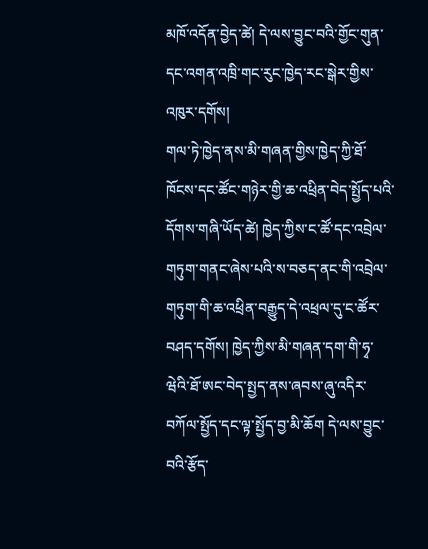མཁོ་འདོན་བྱེད་ཚེ། དེ་ལས་བྱུང་བའི་གྱོང་གུན་དང་འགན་འཁྲི་གང་རུང་ཁྱེད་རང་སྒེར་གྱིས་འཁུར་དགོས།
གལ་ཏེ་ཁྱེད་ནས་མི་གཞན་གྱིས་ཁྱེད་ཀྱི་ཐོ་ཁོངས་དང་ཚོང་གཉེར་གྱི་ཆ་འཕྲིན་བེད་སྤྱོད་པའི་དོགས་གཞི་ཡོད་ཚེ། ཁྱེད་ཀྱིས་ང་ཚོ་དང་འབྲེལ་གཏུག་གནང་ཞེས་པའི་ས་བཅད་ནང་གི་འབྲེལ་གཏུག་གི་ཆ་འཕྲིན་བརྒྱུད་དེ་འཕྲལ་དུ་ང་ཚོར་བཤད་དགོས། ཁྱེད་ཀྱིས་མི་གཞན་དག་གི་ཧྭ་ཝེའི་ཐོ་ཨང་བེད་སྤྱད་ནས་ཞབས་ཞུ་འདིར་བཀོལ་སྤྱོད་དང་ལྟ་སྤྱོད་བྱ་མི་ཆོག དེ་ལས་བྱུང་བའི་རྩོད་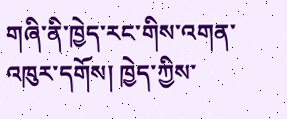གཞི་ནི་ཁྱེད་རང་གིས་འགན་འཁུར་དགོས། ཁྱེད་ཀྱིས་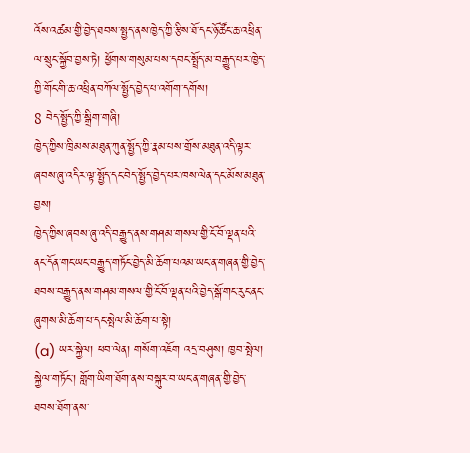འོས་འཚམ་གྱི་བྱེད་ཐབས་སྤྱད་ནས་ཁྱེད་ཀྱི་རྩིས་ཐོ་དང་ཉོ་ཚོང་ཆ་འཕྲིན་ལ་སྲུང་སྐྱོབ་བྱས་ཏེ། ཕྱོགས་གསུམ་པས་དབང་སྤྲོད་མ་བརྒྱུད་པར་ཁྱེད་ཀྱི་གོང་གི་ཆ་འཕྲིན་བཀོལ་སྤྱོད་བྱེད་པ་འགོག་དགོས།
8 བེད་སྤྱོད་ཀྱི་སྒྲིག་གཞི།
ཁྱེད་ཀྱིས་ཁྲིམས་མཐུན་ཀུན་སྤྱོད་ཀྱི་རྣམ་པས་གྲོས་མཐུན་འདི་ལྟར་ཞབས་ཞུ་འདིར་ལྟ་སྤྱོད་དང་བེད་སྤྱོད་བྱེད་པར་ཁས་ལེན་དང་མོས་མཐུན་བྱས།
ཁྱེད་ཀྱིས་ཞབས་ཞུ་འདི་བརྒྱུད་ནས་གཤམ་གསལ་གྱི་ངོ་བོ་ལྡན་པའི་ནང་དོན་གང་ཡང་བརྒྱུད་གཏོང་བྱེད་མི་ཆོག་པའམ་ཡང་ན་གཞན་གྱི་བྱེད་ཐབས་བརྒྱུད་ནས་གཤམ་གསལ་གྱི་ངོ་བོ་ལྡན་པའི་བྱེད་སྒོ་གང་རུང་ནང་ཞུགས་མི་ཆོག་པ་དང་སྤེལ་མི་ཆོག་པ་སྟེ།
(a) ཡར་སྐྱེལ། ཕབ་ལེན། གསོག་འཇོག འདྲ་བཤུས། ཁྱབ་སྤེལ། སྐྱེལ་གཏོང་། གློག་ཡིག་ཐོག་ནས་བསྐུར་བ་ཡང་ན་གཞན་གྱི་བྱེད་ཐབས་ཐོག་ནས་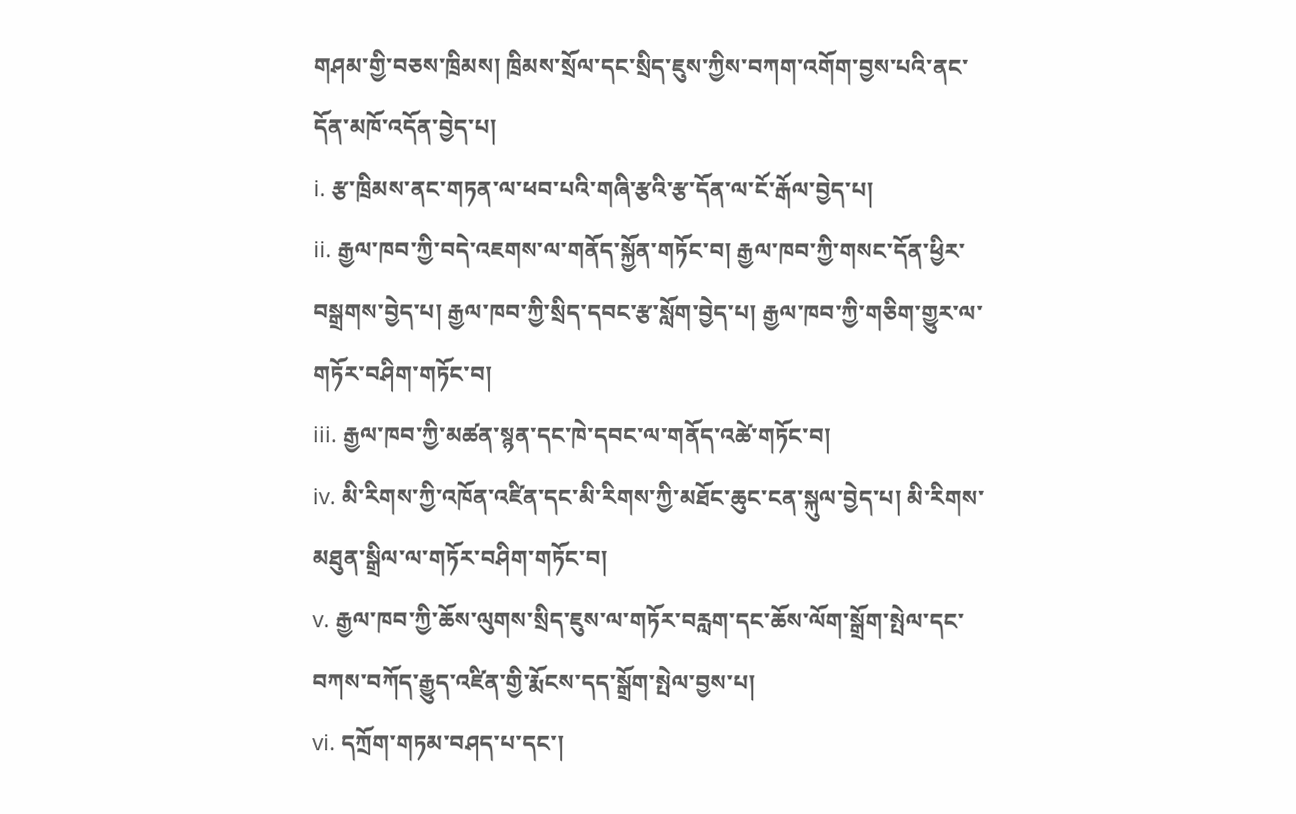གཤམ་གྱི་བཅས་ཁྲིམས། ཁྲིམས་སྲོལ་དང་སྲིད་ཇུས་ཀྱིས་བཀག་འགོག་བྱས་པའི་ནང་དོན་མཁོ་འདོན་བྱེད་པ།
i. རྩ་ཁྲིམས་ནང་གཏན་ལ་ཕབ་པའི་གཞི་རྩའི་རྩ་དོན་ལ་ངོ་རྒོལ་བྱེད་པ།
ii. རྒྱལ་ཁབ་ཀྱི་བདེ་འཇགས་ལ་གནོད་སྐྱོན་གཏོང་བ། རྒྱལ་ཁབ་ཀྱི་གསང་དོན་ཕྱིར་བསྒྲགས་བྱེད་པ། རྒྱལ་ཁབ་ཀྱི་སྲིད་དབང་རྩ་སློག་བྱེད་པ། རྒྱལ་ཁབ་ཀྱི་གཅིག་གྱུར་ལ་གཏོར་བཤིག་གཏོང་བ།
iii. རྒྱལ་ཁབ་ཀྱི་མཚན་སྙན་དང་ཁེ་དབང་ལ་གནོད་འཚེ་གཏོང་བ།
iv. མི་རིགས་ཀྱི་འཁོན་འཛིན་དང་མི་རིགས་ཀྱི་མཐོང་ཆུང་ངན་སྐུལ་བྱེད་པ། མི་རིགས་མཐུན་སྒྲིལ་ལ་གཏོར་བཤིག་གཏོང་བ།
v. རྒྱལ་ཁབ་ཀྱི་ཆོས་ལུགས་སྲིད་ཇུས་ལ་གཏོར་བརླག་དང་ཆོས་ལོག་སྒྲོག་སྤེལ་དང་བཀས་བཀོད་རྒྱུད་འཛིན་གྱི་རྨོངས་དད་སྒྲོག་སྤེལ་བྱས་པ།
vi. དཀྲོག་གཏམ་བཤད་པ་དང་།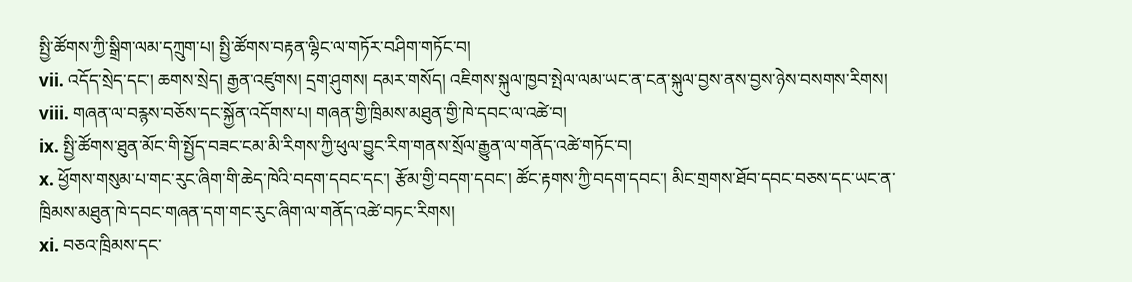སྤྱི་ཚོགས་ཀྱི་སྒྲིག་ལམ་དཀྲུག་པ། སྤྱི་ཚོགས་བརྟན་ལྷིང་ལ་གཏོར་བཤིག་གཏོང་བ།
vii. འདོད་སྲེད་དང་། ཆགས་སྲེད། རྒྱན་འཛུགས། དྲག་ཤུགས། དམར་གསོད། འཇིགས་སྐུལ་ཁྱབ་སྤེལ་ལམ་ཡང་ན་ངན་སྐུལ་བྱས་ནས་བྱས་ཉེས་བསགས་རིགས།
viii. གཞན་ལ་བརྙས་བཅོས་དང་སྐྱོན་འདོགས་པ། གཞན་གྱི་ཁྲིམས་མཐུན་གྱི་ཁེ་དབང་ལ་འཚེ་བ།
ix. སྤྱི་ཚོགས་ཐུན་མོང་གི་སྤྱོད་བཟང་ངམ་མི་རིགས་ཀྱི་ཕུལ་བྱུང་རིག་གནས་སྲོལ་རྒྱུན་ལ་གནོད་འཚེ་གཏོང་བ།
x. ཕྱོགས་གསུམ་པ་གང་རུང་ཞིག་གི་ཆེད་ཁེའི་བདག་དབང་དང་། རྩོམ་གྱི་བདག་དབང་། ཚོང་རྟགས་ཀྱི་བདག་དབང་། མིང་གྲགས་ཐོབ་དབང་བཅས་དང་ཡང་ན་ཁྲིམས་མཐུན་ཁེ་དབང་གཞན་དག་གང་རུང་ཞིག་ལ་གནོད་འཚེ་བཏང་རིགས།
xi. བཅའ་ཁྲིམས་དང་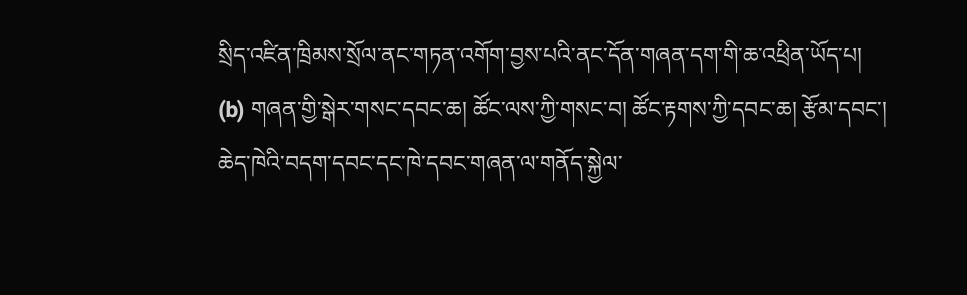སྲིད་འཛིན་ཁྲིམས་སྲོལ་ནང་གཏན་འགོག་བྱས་པའི་ནང་དོན་གཞན་དག་གི་ཆ་འཕྲིན་ཡོད་པ།
(b) གཞན་གྱི་སྒེར་གསང་དབང་ཆ། ཚོང་ལས་ཀྱི་གསང་བ། ཚོང་རྟགས་ཀྱི་དབང་ཆ། རྩོམ་དབང་། ཆེད་ཁེའི་བདག་དབང་དང་ཁེ་དབང་གཞན་ལ་གནོད་སྐྱེལ་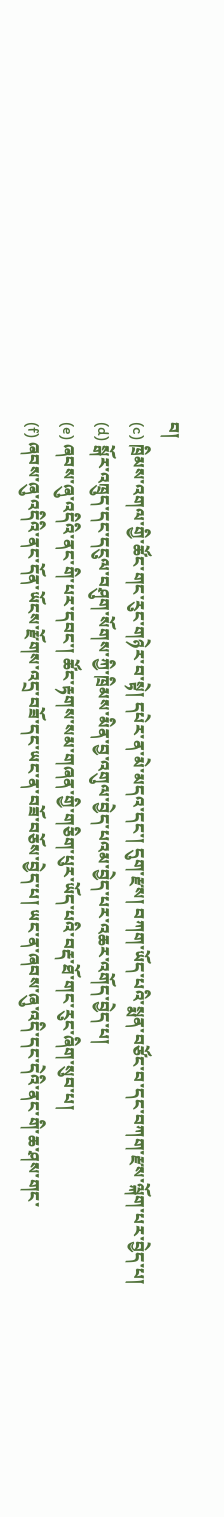བ།
(c) ཁྲིམས་འགལ་གྱི་ཚོང་གང་རུང་གཉེར་བ་སྟེ། དཔེར་ན་མེ་མདའ་དང་། དུག་རྫས། བཀག་ཡོད་པའི་སྨན་བཙོང་བ་དང་བཀག་རྫས་ལྐོག་པར་བྱེད་པ།
(d) སྒོར་འཁྲུད་དང་དངུལ་བཤུག་སོགས་ཀྱི་ཁྲིམས་མིན་བྱ་འགུལ་བྱེད་པའམ་བྱེད་པར་འཆར་འགོད་བྱེད་པ།
(e) ཞབས་ཞུ་འདིའི་ནང་གི་པར་དབང་། ཚོང་རྟགས་སམ་གཞན་གྱི་གཅིག་པུར་ཡོད་པའི་བརྡ་ཐོ་གང་རུང་ཞིག་སུབ་པ།
(f) ཞབས་ཞུ་འདིའི་ནང་དོན་ཡོངས་རྫོགས་འདྲ་བཟོ་དང་ཡང་ན་བཟོ་བཅོས་བྱེད་པ། ཡང་ན་ཞབས་ཞུ་འདི་དང་དེའི་ནང་གི་ཆ་ཤས་གང་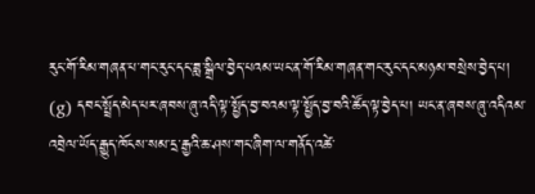རུང་གོ་རིམ་གཞན་པ་གང་རུང་དང་ཟླ་སྒྲིལ་བྱེད་པའམ་ཡང་ན་གོ་རིམ་གཞན་གང་རུང་དང་མཉམ་བསྲེས་བྱེད་པ།
(g) དབང་སྤྲོད་མེད་པར་ཞབས་ཞུ་འདི་ལྟ་སྤྱོད་བྱ་བའམ་ལྟ་སྤྱོད་བྱ་བའི་ཚོད་ལྟ་བྱེད་པ། ཡང་ན་ཞབས་ཞུ་འདིའམ་འབྲེལ་ཡོད་རྒྱུད་ཁོངས་སམ་དྲ་རྒྱའི་ཆ་ཤས་གང་ཞིག་ལ་གནོད་འཚེ་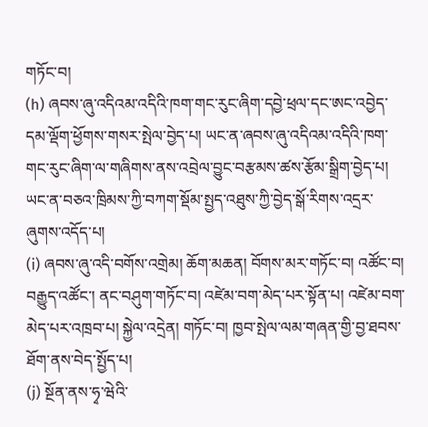གཏོང་བ།
(h) ཞབས་ཞུ་འདིའམ་འདིའི་ཁག་གང་རུང་ཞིག་དབྱེ་ཕྲལ་དང་ཨང་འབྱེད་དམ་ལྡོག་ཕྱོགས་གསར་སྤེལ་བྱེད་པ། ཡང་ན་ཞབས་ཞུ་འདིའམ་འདིའི་ཁག་གང་རུང་ཞིག་ལ་གཞིགས་ནས་འབྲེལ་བྱུང་བརྩམས་ཚས་རྩོམ་སྒྲིག་བྱེད་པ། ཡང་ན་བཅའ་ཁྲིམས་ཀྱི་བཀག་སྡོམ་སྤྱད་འཐུས་ཀྱི་བྱེད་སྒོ་རིགས་འདྲར་ཞུགས་འདོད་པ།
(i) ཞབས་ཞུ་འདི་བགོས་འགྲེམ། ཆོག་མཆན། བོགས་མར་གཏོང་བ། འཚོང་བ། བརྒྱུད་འཚོང་། ནང་བཤུག་གཏོང་བ། འཛེམ་བག་མེད་པར་སྟོན་པ། འཛེམ་བག་མེད་པར་འཁྲབ་པ། སྐྱེལ་འདྲེན། གཏོང་བ། ཁྱབ་སྤེལ་ལམ་གཞན་གྱི་བྱ་ཐབས་ཐོག་ནས་བེད་སྤྱོད་པ།
(j) སྔོན་ནས་ཧྭ་ཝེའི་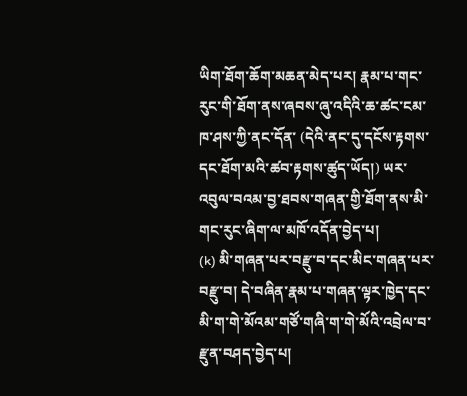ཡིག་ཐོག་ཆོག་མཆན་མེད་པར། རྣམ་པ་གང་རུང་གི་ཐོག་ནས་ཞབས་ཞུ་འདིའི་ཆ་ཚང་ངམ་ཁ་ཤས་ཀྱི་ནང་དོན་ (དེའི་ནང་དུ་དངོས་རྟགས་དང་ཐོག་མའི་ཚབ་རྟགས་ཚུད་ཡོད།) ཡར་འབུལ་བའམ་བྱ་ཐབས་གཞན་གྱི་ཐོག་ནས་མི་གང་རུང་ཞིག་ལ་མཁོ་འདོན་བྱེད་པ།
(k) མི་གཞན་པར་བརྫུ་བ་དང་མིང་གཞན་པར་བརྫུ་བ། དེ་བཞིན་རྣམ་པ་གཞན་ལྟར་ཁྱེད་དང་མི་ག་གེ་མོའམ་གཙོ་གཞི་ག་གེ་མོའི་འབྲེལ་བ་རྫུན་བཤད་བྱེད་པ།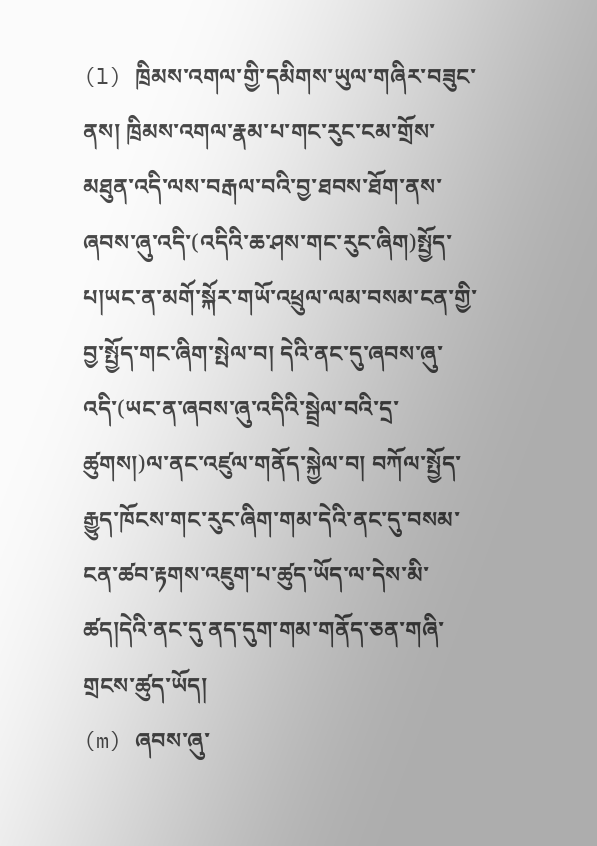(l) ཁྲིམས་འགལ་གྱི་དམིགས་ཡུལ་གཞིར་བཟུང་ནས། ཁྲིམས་འགལ་རྣམ་པ་གང་རུང་ངམ་གྲོས་མཐུན་འདི་ལས་བརྒལ་བའི་བྱ་ཐབས་ཐོག་ནས་ཞབས་ཞུ་འདི་(འདིའི་ཆ་ཤས་གང་རུང་ཞིག)སྤྱོད་པ།ཡང་ན་མགོ་སྐོར་གཡོ་འཕྲུལ་ལམ་བསམ་ངན་གྱི་བྱ་སྤྱོད་གང་ཞིག་སྤེལ་བ། དེའི་ནང་དུ་ཞབས་ཞུ་འདི་(ཡང་ན་ཞབས་ཞུ་འདིའི་སྦྲེལ་བའི་དྲ་ཚུགས།)ལ་ནང་འཛུལ་གནོད་སྐྱེལ་བ། བཀོལ་སྤྱོད་རྒྱུད་ཁོངས་གང་རུང་ཞིག་གམ་དེའི་ནང་དུ་བསམ་ངན་ཚབ་རྟགས་འཇུག་པ་ཚུད་ཡོད་ལ་དེས་མི་ཚད།དེའི་ནང་དུ་ནད་དུག་གམ་གནོད་ཅན་གཞི་གྲངས་ཚུད་ཡོད།
(m) ཞབས་ཞུ་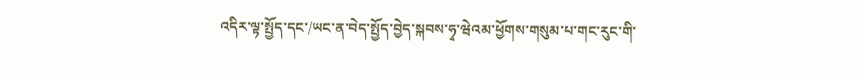འདིར་ལྟ་སྤྱོད་དང་/ཡང་ན་བེད་སྤྱོད་བྱེད་སྐབས་ཧྭ་ཝེའམ་ཕྱོགས་གསུམ་པ་གང་རུང་གི་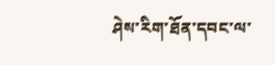ཤེས་རིག་ཐོན་དབང་ལ་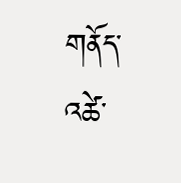གནོད་འཚེ་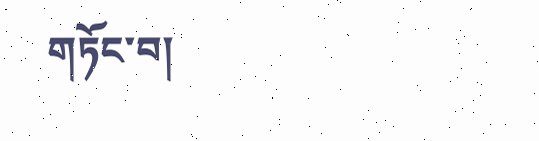གཏོང་བ།